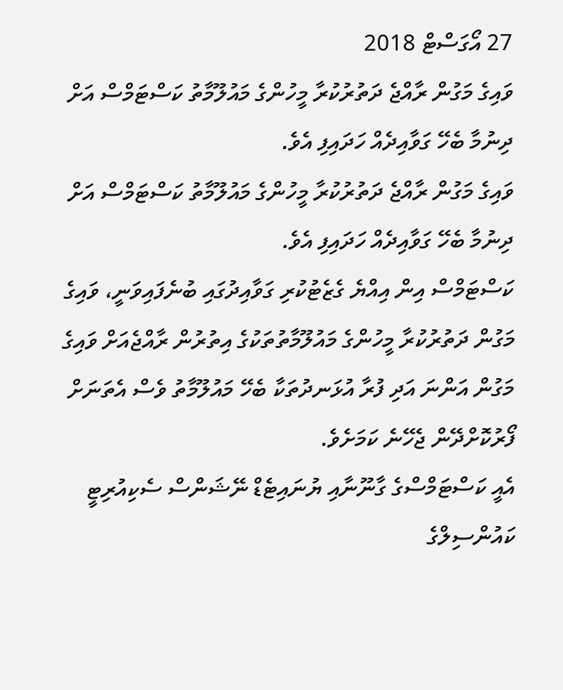27 އޯގަސްޓް 2018
ވައިގެ މަގުން ރާއްޖެ ދަތުރުކުރާ މީހުންގެ މައުލޫމާތު ކަސްޓަމްސް އަށް ދިނުމާ ބެހޭ ގަވާއިދެއް ހަދައިފި އެވެ.
ވައިގެ މަގުން ރާއްޖެ ދަތުރުކުރާ މީހުންގެ މައުލޫމާތު ކަސްޓަމްސް އަށް ދިނުމާ ބެހޭ ގަވާއިދެއް ހަދައިފި އެވެ.
ކަސްޓަމްސް އިން އިއްޔެ ގެޒެޓުކުރި ގަވާއިދުގައި ބުނެފައިވަނީ، ވައިގެ މަގުން ދަތުރުކުރާ މީހުންގެ މައުލޫމާތުތަކުގެ އިތުރުން ރާއްޖެއަށް ވައިގެ މަގުން އަންނަ އަދި ފުރާ އުޅަނދުތަކާ ބެހޭ މައުލޫމާތު ވެސް އެތަނަށް ފޯރުކޮށްދޭން ޖެހޭނެ ކަމަށެވެ.
އެއީ ކަސްޓަމްސްގެ ގާނޫނާއި ޔުނައިޓެޑް ނޭޝަންސް ސެކިއުރިޓީ ކައުންސިލްގެ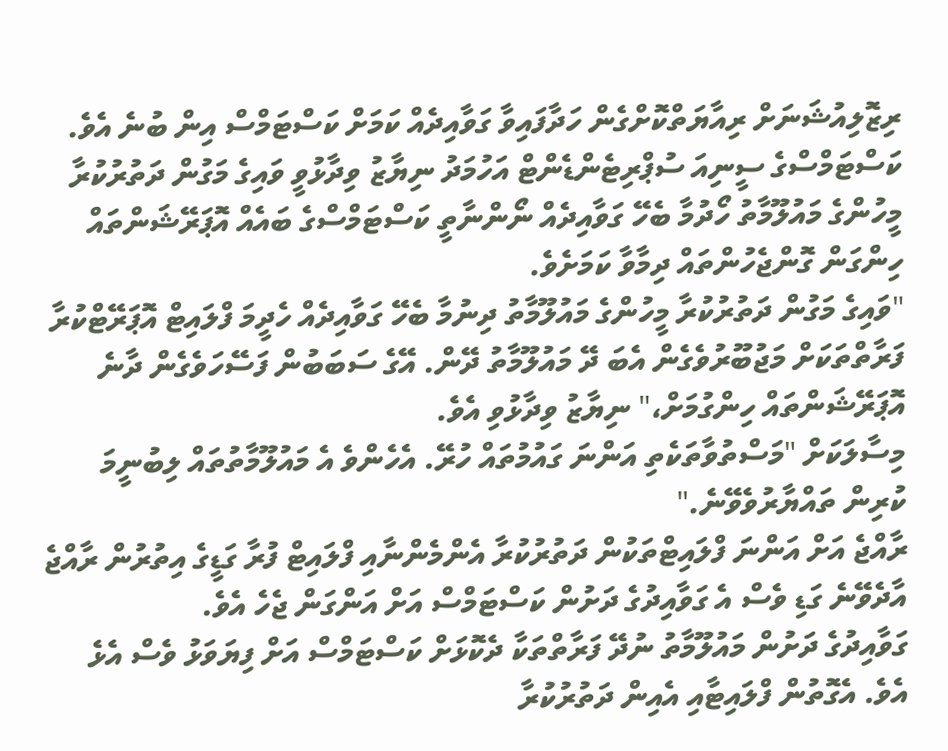ރިޒޮލިއުޝަނަށް ރިއާޔަތްކޮށްގެން ހަދާފައިވާ ގަވާއިދެއް ކަމަށް ކަސްޓަމްސް އިން ބުނެ އެވެ.
ކަސްޓަމްސްގެ ސީނިއަ ސުޕްރިޓެންޑެންޓް އަހުމަދު ނިޔާޒު ވިދާޅުވީ ވައިގެ މަގުން ދަތުރުކުރާ މީހުންގެ މައުލޫމާތު ހޯދުމާ ބެހޭ ގަވާއިދެއް ނޯންނާތީ ކަސްޓަމްސްގެ ބައެއް އޮޕަރޭޝަންތައް ހިންގަން ގޮންޖެހުންތައް ދިމާވާ ކަމަށެވެ.
"ވައިގެ މަގުން ދަތުރުކުރާ މީހުންގެ މައުލޫމާތު ދިނުމާ ބެހޭ ގަވާއިދެއް ހެދީމަ ފްލައިޓް އޮޕަރޭޓްކުރާ ފަރާތްތަކަށް މަޖުބޫރުވެގެން އެބަ ދޭ މައުލޫމާތު ދޭން. އޭގެ ސަބަބުން ފަސޭހަވެގެން ދާނެ އޮޕަރޭޝަންތައް ހިންގުމަށް،" ނިޔާޒު ވިދާޅުވި އެވެ.
މިސާލަކަށް "މަސްތުވާތަކެތި އަންނަ ގައުމުތައް ހުރޭ. އެހެންވެ އެ މައުލޫމާތުތައް ލިބުނީމަ ކުރިން ތައްޔާރުވެވޭނެ."
ރާއްޖެ އަށް އަންނަ ފްލައިޓްތަކުން ދަތުރުކުރާ އެންމެންނާއި ފްލައިޓް ފުރާ ގަޑީގެ އިތުރުން ރާއްޖެ އާދެވޭނެ ގަޑި ވެސް އެ ގަވާއިދުގެ ދަށުން ކަސްޓަމްސް އަށް އަންގަން ޖެހެ އެވެ.
ގަވާއިދުގެ ދަށުން މައުލޫމާތު ނުދޭ ފަރާތްތަކާ ދެކޮޅަށް ކަސްޓަމްސް އަށް ފިޔަވަޅު ވެސް އެޅެ އެވެ. އެގޮތުން ފްލައިޓާއި އެއިން ދަތުރުކުރާ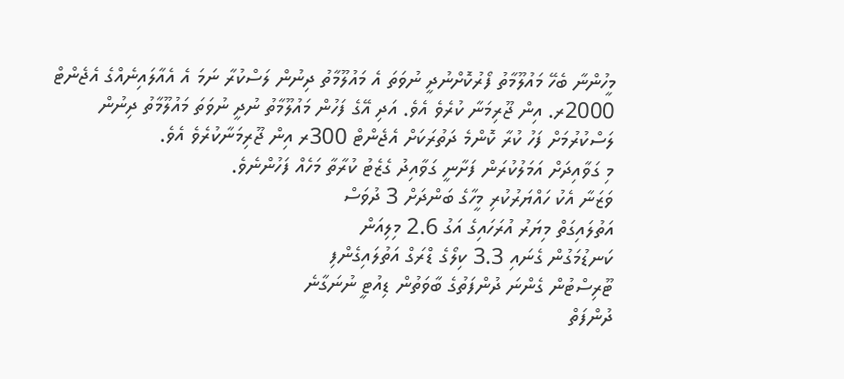މީހުންނާ ބެހޭ މައުލޫމާތު ފޯރުކޮށްނުދީ ނުވަތަ އެ މައުލޫމާތު ދިނުން ލަސްކުރާ ނަމަ އެ އެއާލައިނެއްގެ އެޖެންޓް 2000ރ. އިން ޖޫރިމަނާ ކުރެވެ އެވެ. އަދި އޭގެ ފަހުން މައުލޫމާތު ނުދީ ނުވަތަ މައުލޫމާތު ދިނުން ލަސްކުރުމަށް ފަހު ކުރާ ކޮންމެ ދަތުރަކަށް އެޖެންޓް 300ރ އިން ޖޫރިމަނާކުރެވެ އެވެ.
މި ގަވާއިދަށް އަމަލުކުރަން ފަށާނީ ގަވާއިދު ގެޒެޓު ކުރާތާ މަހެއް ފަހުންނެވެ.
ވަޒަނާ އެކު ހައްޔަރުކުރި މީހާގެ ބަންދަށް 3 ދުވަސް
އަތުލައިގަތް މިޔަރު އުރަހައިގެ އަގު 2.6 މިލިއަން
ކަނޑުމަގުން ގެނައި 3.3 ކިލޯގެ ޑްރަގް އަތުލައިގެންފި
ޓޫރިސްޓުން ގެންނަ ދުންފަތުގެ ބާވަތުން ޑިއުޓީ ނުނަގާނެ
ދުންފަތް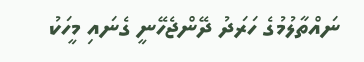ނައްތާލުމުގެ ހަރަދު ދޭންޖެހޭނީ ގެނައި މީހަކު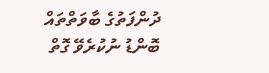ދުންފަތުގެ ބާވަތްތައް ބޮންޑު ނުކުރެވޭ ގޮތް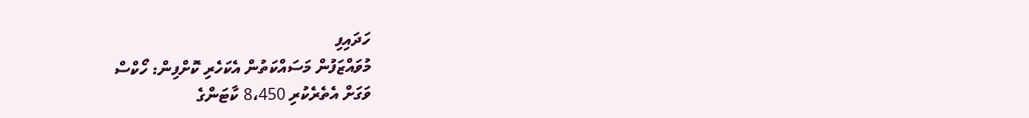ހަދައިފި
މުވައްޒަފުން މަސައްކަތުން އެކަހެރި ކޮށްފިން: ހޯކްސް
ވަގަށް އެތެރެކުރި 8،450 ކާޓަންގެ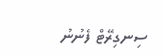ސިނގިރޭޓް ފެނުނު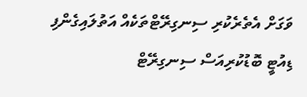ވަގަށް އެތެރެކުރި ސިނގިރޭޓްތަކެއް އަތުލައިގެންފި
ޑިއުޓީ ބޮޑުކުރިއަސް ސިނގިރޭޓް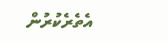އެތެރެކުރުން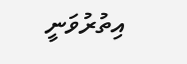އިތުރުވަނީ